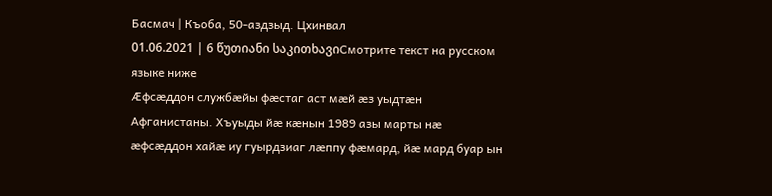Басмач | Къоба, 50-аздзыд. Цхинвал
01.06.2021 | 6 წუთიანი საკითხავიСмотрите текст на русском языке ниже
Æфсæддон службæйы фæстаг аст мæй æз уыдтæн Афганистаны. Хъуыды йæ кæнын 1989 азы марты нæ æфсæддон хайæ иу гуырдзиаг лæппу фæмард, йæ мард буар ын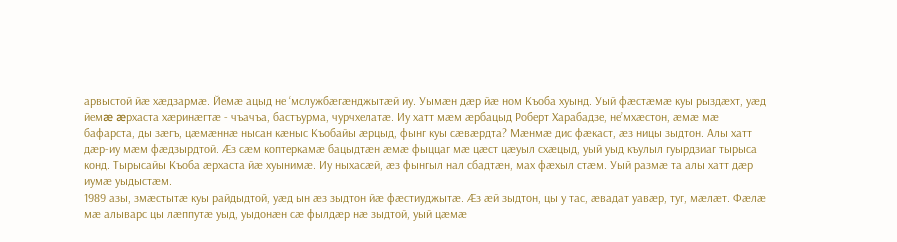арвыстой йæ хæдзармæ. Йемæ ацыд не ‘мслужбæгæнджытæй иу. Уымæн дæр йæ ном Къоба хуынд. Уый фæстæмæ куы рыздæхт, уæд йемæ æрхаста хæринæгтæ - чъачъа, бастъурма, чурчхелатæ. Иу хатт мæм æрбацыд Роберт Харабадзе, не’мхæстон, æмæ мæ бафарста, ды зæгъ, цæмæннæ нысан кæныс Къобайы æрцыд, фынг куы сæвæрдта? Мæнмæ дис фæкаст, æз ницы зыдтон. Алы хатт дæр-иу мæм фæдзырдтой. Æз сæм коптеркамæ бацыдтæн æмæ фыццаг мæ цæст цæуыл схæцыд, уый уыд къулыл гуырдзиаг тырыса конд. Тырысайы Къоба æрхаста йæ хуынимæ. Иу ныхасæй, æз фынгыл нал сбадтæн, мах фæхыл стæм. Уый размæ та алы хатт дæр иумæ уыдыстæм.
1989 азы, змæстытæ куы райдыдтой, уæд ын æз зыдтон йæ фæстиуджытæ. Æз æй зыдтон, цы у тас, æвадат уавæр, туг, мæлæт. Фæлæ мæ алыварс цы лæппутæ уыд, уыдонæн сæ фылдæр нæ зыдтой, уый цæмæ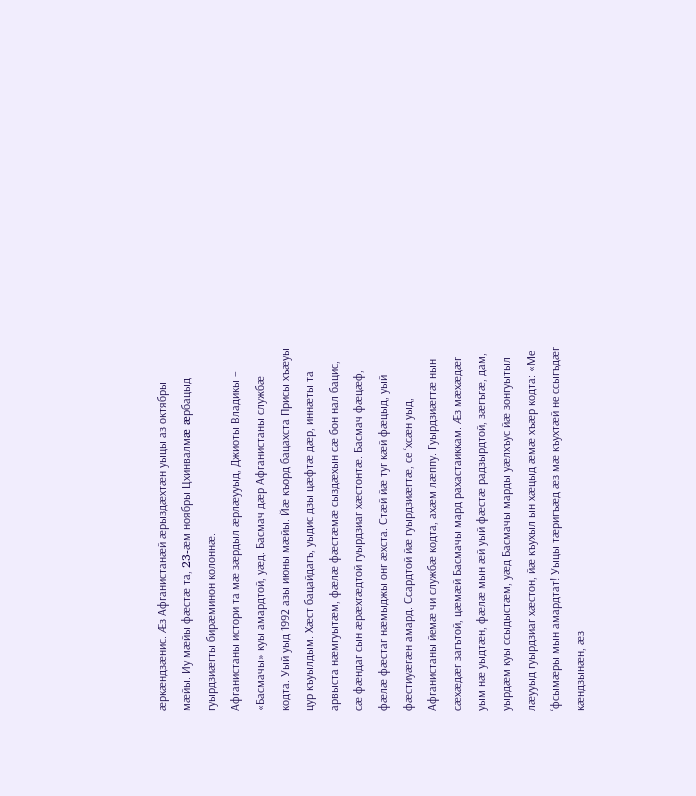æркæндзæнис. Æз Афганистанæй æрыздæхтæн уыцы аз октябры мæйы. Иу мæйы фæстæ та, 23-æм ноябры Цхинвалмæ æрбацыд гуырдзиæгты бирæминон колоннæ.
Афганистаны истори та мæ зæрдыл æрлæууыд, Джиоты Владикы – «Басмачы» куы амардтой, уæд. Басмач дæр Афганистаны службæ кодта. Уый уыд 1992 азы июны мæйы. Йæ къорд бацахста Присы хъæуы цур къуылдым. Хæст бацайдагъ, уыдис дзы цæфтæ дæр, иннæты та арвыста нæмгуытæм, фæлæ фæстæмæ сыздæхын сæ бон нал бацис, сæ фæндаг сын æрæхгæдтой гуырдзиаг хæстонтæ. Басмач фæцæф, фæлæ фæстаг нæмыджы онг æхста. Стæй йæ туг кæй фæцыд, уый фæстиуæгæн амард. Ссардтой йæ гуырдзиæгтæ, се ‘хсæн уыд, Афганистаны йемæ чи службæ кодта, ахæм лæппу. Гуырдзиæгтæ нын сæхæдæг загътой, цæмæй Басмачы мард рахастаиккам. Æз мæхæдæг уым нæ уыдтæн, фæлæ мын æй уый фæстæ радзырдтой, зæгъгæ, дам, уырдæм куы ссыдыстæм, уæд Басмачы марды уæлхъус йæ зонгуытыл лæууыд гуырдзиаг хæстон, йæ къухыл ын хæцыд æмæ хъæр кодта: «Ме ‘фсымæры мын амардтат! Уыцы тæригъæд æз мæ къухтæй не ссыгъдæг кæндзынæн, æз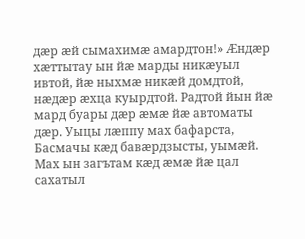дæр æй сымахимæ амардтон!» Æндæр хæттытау ын йæ марды никæуыл ивтой, йæ ныхмæ никæй домдтой, нæдæр æхца куырдтой. Радтой йын йæ мард буары дæр æмæ йæ автоматы дæр. Уыцы лæппу мах бафарста, Басмачы кæд бавæрдзысты, уымæй. Мах ын загътам кæд æмæ йæ цал сахатыл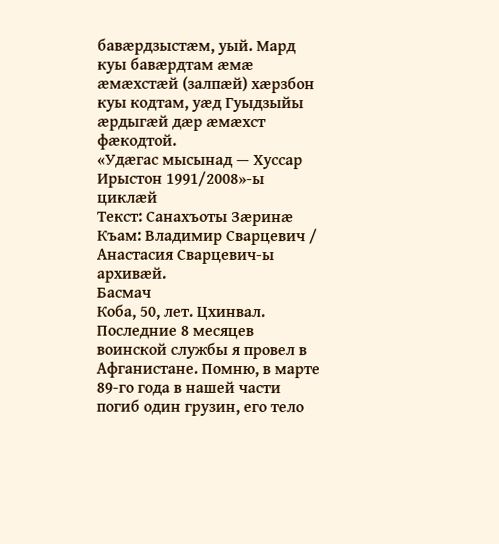бавæрдзыстæм, уый. Мард куы бавæрдтам æмæ æмæхстæй (залпæй) хæрзбон куы кодтам, уæд Гуыдзыйы æрдыгæй дæр æмæхст фæкодтой.
«Удæгас мысынад — Хуссар Ирыстон 1991/2008»-ы циклæй
Текст: Санахъоты Зæринæ
Къам: Владимир Сварцевич / Анастасия Сварцевич-ы архивæй.
Басмач
Коба, 50, лет. Цхинвал.
Последние 8 месяцев воинской службы я провел в Афганистане. Помню, в марте 89-го года в нашей части погиб один грузин, его тело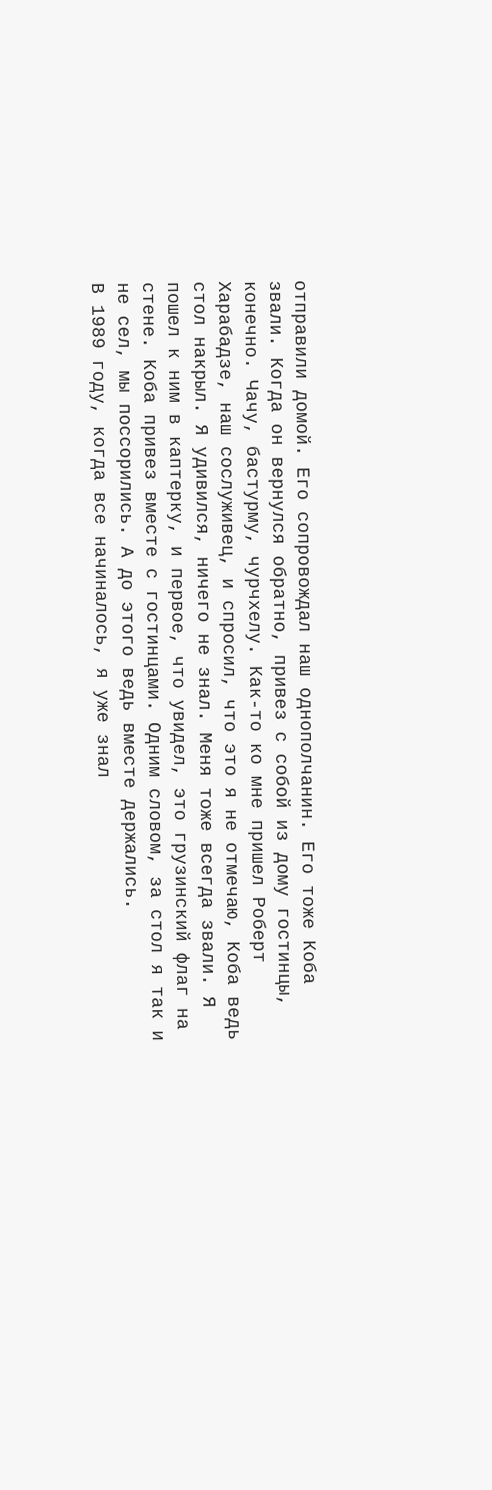отправили домой. Его сопровождал наш однополчанин. Его тоже Коба звали. Когда он вернулся обратно, привез с собой из дому гостинцы, конечно. Чачу, бастурму, чурчхелу. Как-то ко мне пришел Роберт Харабадзе, наш сослуживец, и спросил, что это я не отмечаю, Коба ведь стол накрыл. Я удивился, ничего не знал. Меня тоже всегда звали. Я пошел к ним в каптерку, и первое, что увидел, это грузинский флаг на стене. Коба привез вместе с гостинцами. Одним словом, за стол я так и не сел, мы поссорились. А до этого ведь вместе держались.
В 1989 году, когда все начиналось, я уже знал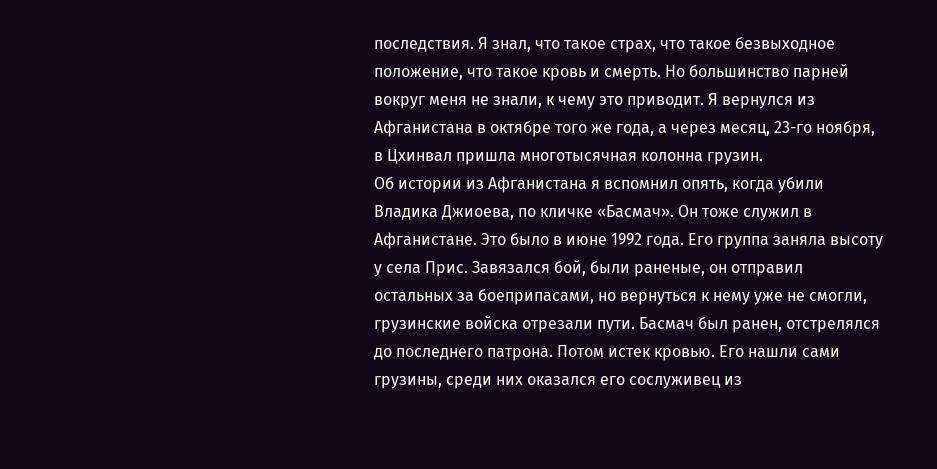последствия. Я знал, что такое страх, что такое безвыходное положение, что такое кровь и смерть. Но большинство парней вокруг меня не знали, к чему это приводит. Я вернулся из Афганистана в октябре того же года, а через месяц, 23-го ноября, в Цхинвал пришла многотысячная колонна грузин.
Об истории из Афганистана я вспомнил опять, когда убили Владика Джиоева, по кличке «Басмач». Он тоже служил в Афганистане. Это было в июне 1992 года. Его группа заняла высоту у села Прис. Завязался бой, были раненые, он отправил остальных за боеприпасами, но вернуться к нему уже не смогли, грузинские войска отрезали пути. Басмач был ранен, отстрелялся до последнего патрона. Потом истек кровью. Его нашли сами грузины, среди них оказался его сослуживец из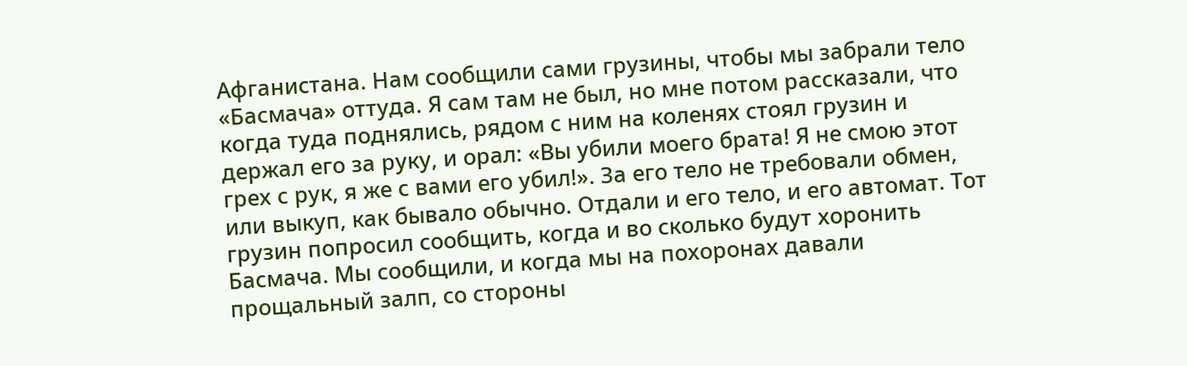Афганистана. Нам сообщили сами грузины, чтобы мы забрали тело «Басмача» оттуда. Я сам там не был, но мне потом рассказали, что когда туда поднялись, рядом с ним на коленях стоял грузин и держал его за руку, и орал: «Вы убили моего брата! Я не смою этот грех с рук, я же с вами его убил!». За его тело не требовали обмен, или выкуп, как бывало обычно. Отдали и его тело, и его автомат. Тот грузин попросил сообщить, когда и во сколько будут хоронить Басмача. Мы сообщили, и когда мы на похоронах давали прощальный залп, со стороны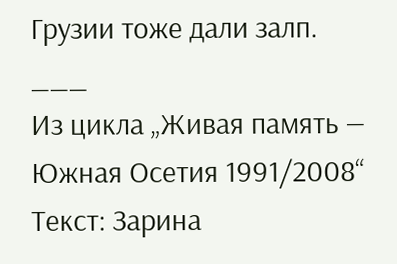Грузии тоже дали залп.
___
Из цикла „Живая память — Южная Осетия 1991/2008“
Текст: Зарина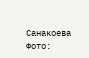Санакоева
Фото: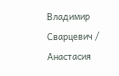Владимир Сварцевич / Анастасия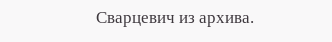Сварцевич из архива.